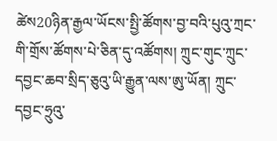ཚེས20ཉིན་རྒྱལ་ཡོངས་སྤྱི་ཚོགས་བྱ་བའི་པུའུ་ཀྲང་གི་གྲོས་ཚོགས་པེ་ཅིན་དུ་འཚོགས། ཀྲུང་གུང་ཀྲུང་དབྱང་ཆབ་སྲིད་ཅུའུ་ཡི་རྒྱུན་ལས་ཨུ་ཡོན། ཀྲུང་དབྱང་ཧྲུའུ་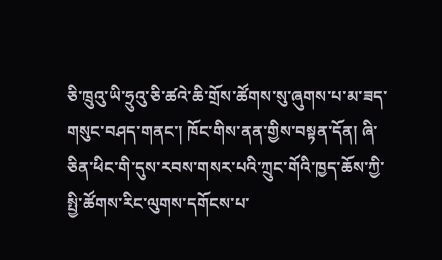ཅི་ཁྲུའུ་ཡི་ཧྲུའུ་ཅི་ཚའེ་ཆི་གྲོས་ཚོགས་སུ་ཞུགས་པ་མ་ཟད་གསུང་བཤད་གནང་། ཁོང་གིས་ནན་གྱིས་བསྟན་དོན། ཞི་ཅིན་ཕིང་གི་དུས་རབས་གསར་པའི་ཀྲུང་གོའི་ཁྱད་ཆོས་ཀྱི་སྤྱི་ཚོགས་རིང་ལུགས་དགོངས་པ་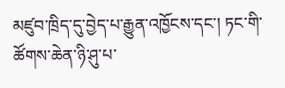མཛུབ་ཁྲིད་དུ་བྱེད་པ་རྒྱུན་འཁྱོངས་དང་། ཏང་གི་ཚོགས་ཆེན་ཉི་ཤུ་པ་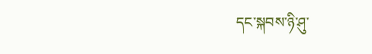དང་སྐབས་ཉི་ཤུ་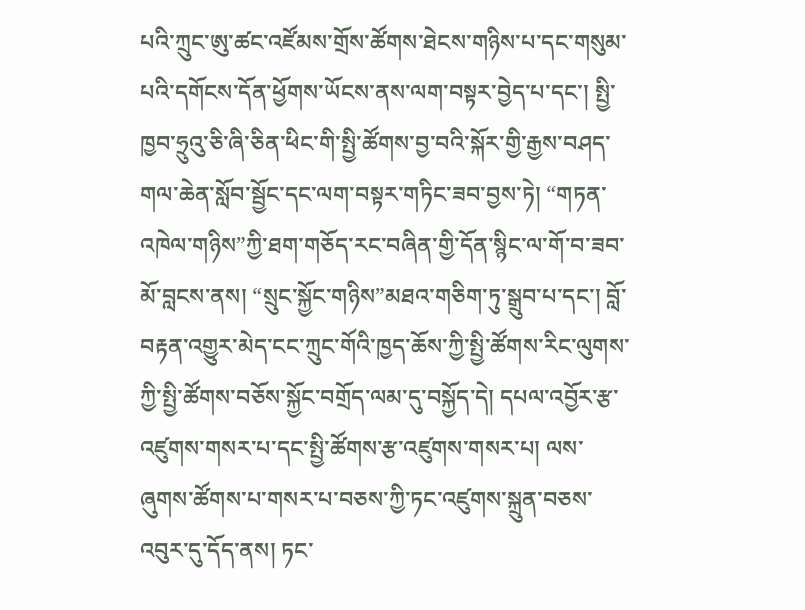པའི་ཀྲུང་ཨུ་ཚང་འཛོམས་གྲོས་ཚོགས་ཐེངས་གཉིས་པ་དང་གསུམ་པའི་དགོངས་དོན་ཕྱོགས་ཡོངས་ནས་ལག་བསྟར་བྱེད་པ་དང་། སྤྱི་ཁྱབ་ཧྲུའུ་ཅི་ཞི་ཅིན་ཕིང་གི་སྤྱི་ཚོགས་བྱ་བའི་སྐོར་གྱི་རྒྱས་བཤད་གལ་ཆེན་སློབ་སྦྱོང་དང་ལག་བསྟར་གཏིང་ཟབ་བྱས་ཏེ། “གཏན་འཁེལ་གཉིས”ཀྱི་ཐག་གཅོད་རང་བཞིན་གྱི་དོན་སྙིང་ལ་གོ་བ་ཟབ་མོ་བླངས་ནས། “སྲུང་སྐྱོང་གཉིས”མཐའ་གཅིག་ཏུ་སྒྲུབ་པ་དང་། བློ་བརྟན་འགྱུར་མེད་ངང་ཀྲུང་གོའི་ཁྱད་ཆོས་ཀྱི་སྤྱི་ཚོགས་རིང་ལུགས་ཀྱི་སྤྱི་ཚོགས་བཅོས་སྐྱོང་བགྲོད་ལམ་དུ་བསྐྱོད་དེ། དཔལ་འབྱོར་རྩ་འཛུགས་གསར་པ་དང་སྤྱི་ཚོགས་རྩ་འཛུགས་གསར་པ། ལས་ཞུགས་ཚོགས་པ་གསར་པ་བཅས་ཀྱི་ཏང་འཛུགས་སྐྲུན་བཅས་འབུར་དུ་དོད་ནས། ཏང་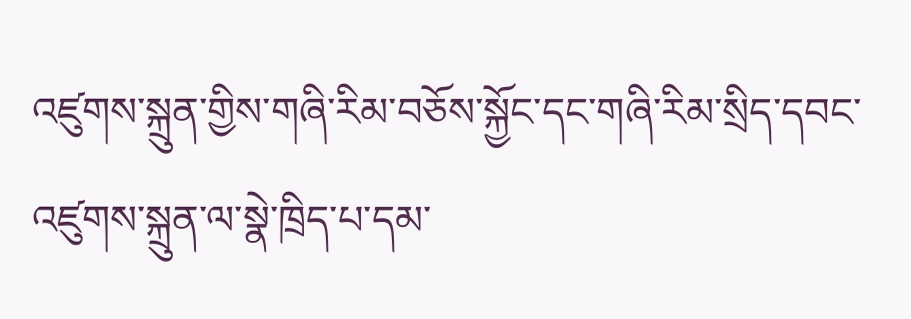འཛུགས་སྐྲུན་གྱིས་གཞི་རིམ་བཅོས་སྐྱོང་དང་གཞི་རིམ་སྲིད་དབང་འཛུགས་སྐྲུན་ལ་སྣེ་ཁྲིད་པ་དམ་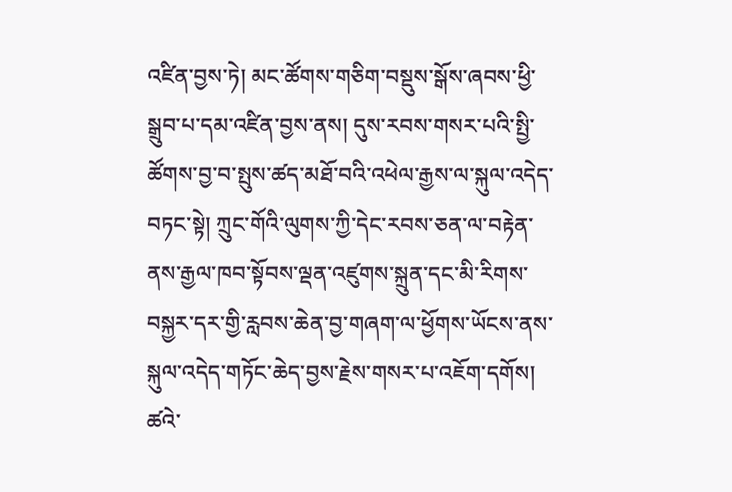འཛིན་བྱས་ཏེ། མང་ཚོགས་གཅིག་བསྡུས་སྒོས་ཞབས་ཕྱི་སྒྲུབ་པ་དམ་འཛིན་བྱས་ནས། དུས་རབས་གསར་པའི་སྤྱི་ཚོགས་བྱ་བ་སྤུས་ཚད་མཐོ་བའི་འཕེལ་རྒྱས་ལ་སྐུལ་འདེད་བཏང་སྟེ། ཀྲུང་གོའི་ལུགས་ཀྱི་དེང་རབས་ཅན་ལ་བརྟེན་ནས་རྒྱལ་ཁབ་སྟོབས་ལྡན་འཛུགས་སྐྲུན་དང་མི་རིགས་བསྐྱར་དར་གྱི་རླབས་ཆེན་བྱ་གཞག་ལ་ཕྱོགས་ཡོངས་ནས་སྐུལ་འདེད་གཏོང་ཆེད་བྱས་རྗེས་གསར་པ་འཇོག་དགོས།
ཚའེ་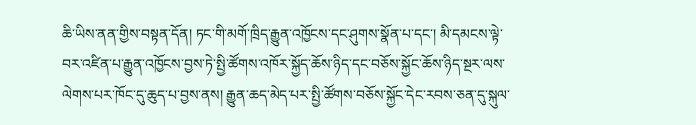ཆི་ཡིས་ནན་གྱིས་བསྟན་དོན། ཏང་གི་མགོ་ཁྲིད་རྒྱུན་འཁྱོངས་དང་ཤུགས་སྣོན་པ་དང་། མི་དམངས་ལྟེ་བར་འཛིན་པ་རྒྱུན་འཁྱོངས་བྱས་ཏེ་སྤྱི་ཚོགས་འཁོར་སྐྱོད་ཆོས་ཉིད་དང་བཅོས་སྐྱོང་ཆོས་ཉིད་སྔར་ལས་ལེགས་པར་ཁོང་དུ་ཆུད་པ་བྱས་ནས། རྒྱུན་ཆད་མེད་པར་སྤྱི་ཚོགས་བཅོས་སྐྱོང་དེང་རབས་ཅན་དུ་སྐུལ་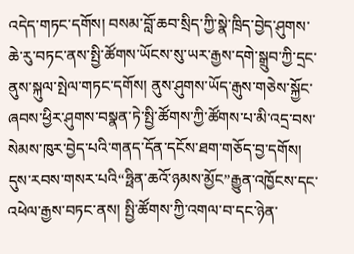འདེད་གཏང་དགོས། བསམ་བློ་ཆབ་སྲིད་ཀྱི་སྣེ་ཁྲིད་བྱེད་ཤུགས་ཆེ་རུ་བཏང་ནས་སྤྱི་ཚོགས་ཡོངས་སུ་ཡར་རྒྱས་དགེ་སྒྲུབ་ཀྱི་དྲང་ནུས་སྐུལ་སྤེལ་གཏང་དགོས། ནུས་ཤུགས་ཡོད་རྒུས་གཅེས་སྐྱོང་ཞབས་ཕྱིར་ཤུགས་བསྣན་ཏེ་སྤྱི་ཚོགས་ཀྱི་ཚོགས་པ་མི་འདྲ་བས་སེམས་ཁུར་བྱེད་པའི་གནད་དོན་དངོས་ཐག་གཅོད་བྱ་དགོས། དུས་རབས་གསར་པའི“ཧྥིན་ཆའོ་ཉམས་མྱོང”རྒྱུན་འཁྱོངས་དང་འཕེལ་རྒྱས་བཏང་ནས། སྤྱི་ཚོགས་ཀྱི་འགལ་བ་དང་ཉེན་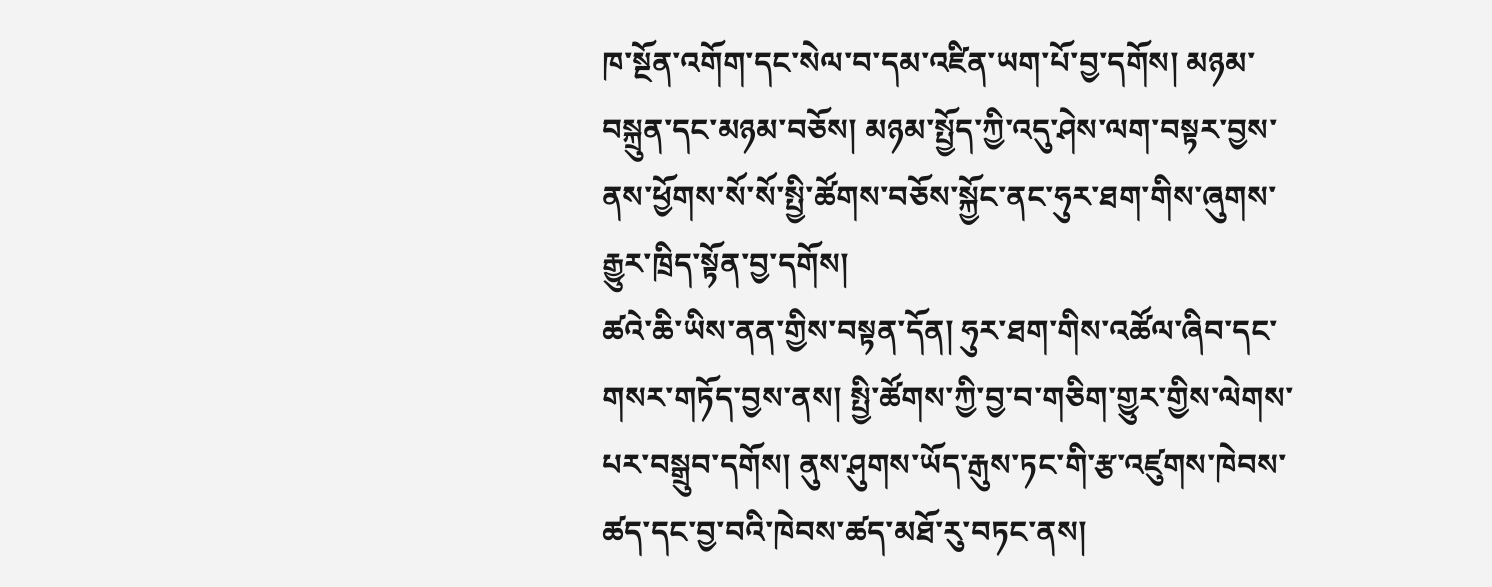ཁ་སྔོན་འགོག་དང་སེལ་བ་དམ་འཛིན་ཡག་པོ་བྱ་དགོས། མཉམ་བསྐྲུན་དང་མཉམ་བཅོས། མཉམ་སྤྱོད་ཀྱི་འདུ་ཤེས་ལག་བསྟར་བྱས་ནས་ཕྱོགས་སོ་སོ་སྤྱི་ཚོགས་བཅོས་སྐྱོང་ནང་ཧུར་ཐག་གིས་ཞུགས་རྒྱུར་ཁྲིད་སྟོན་བྱ་དགོས།
ཚའེ་ཆི་ཡིས་ནན་གྱིས་བསྟན་དོན། ཧུར་ཐག་གིས་འཚོལ་ཞིབ་དང་གསར་གཏོད་བྱས་ནས། སྤྱི་ཚོགས་ཀྱི་བྱ་བ་གཅིག་གྱུར་གྱིས་ལེགས་པར་བསྒྲུབ་དགོས། ནུས་ཤུགས་ཡོད་རྒུས་ཏང་གི་རྩ་འཛུགས་ཁེབས་ཚད་དང་བྱ་བའི་ཁེབས་ཚད་མཐོ་རུ་བཏང་ནས།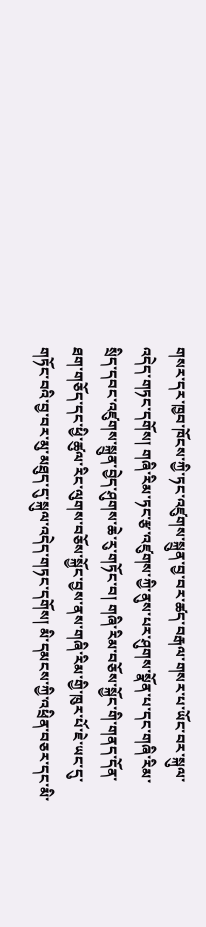གསར་དར་ཁྱབ་ཁོངས་ཀྱི་ཏང་འཛུགས་སྐྲུན་བྱ་བར་ཚད་བརྒལ་གསར་པ་ཡོང་བར་སྐུལ་འདེད་གཏང་དགོས། གཞི་རིམ་ཏང་རྩ་འཛུགས་ཀྱི་ནུས་པར་ཤུགས་སྣོན་པ་དང་གཞི་རིམ་སྲིད་དབང་འཛུགས་སྐྲུན་བྱེད་ཤུགས་ཆེ་རུ་གཏོང་བ། གཞི་རིམ་བཅོས་སྐྱོང་གི་གནད་དོན་ཐག་གཅོད་དང་ཕྱི་ཚུལ་རིང་ལུགས་བཅོས་སྐྱོང་བྱས་ནས་གཞི་རིམ་གྱི་ཁུར་པོ་ཇེ་ཡང་དུ་གཏོང་བའི་བྱ་བར་མུ་མཐུད་དུ་སྐུལ་འདེད་གཏང་དགོས། མི་དམངས་ཀྱི་འཕྲིན་བཅར་དང་མི་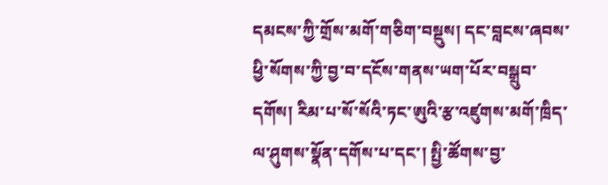དམངས་ཀྱི་གྲོས་མགོ་གཅིག་བསྡུས། དང་བླངས་ཞབས་ཕྱི་སོགས་ཀྱི་བྱ་བ་དངོས་གནས་ཡག་པོར་བསྒྲུབ་དགོས། རིམ་པ་སོ་སོའི་ཏང་ཨུའི་རྩ་འཛུགས་མགོ་ཁྲིད་ལ་ཤུགས་སྣོན་དགོས་པ་དང་། སྤྱི་ཚོགས་བྱ་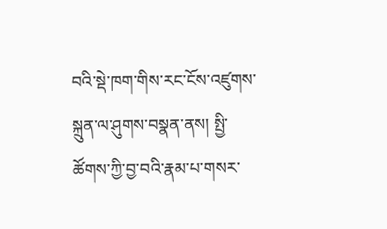བའི་སྡེ་ཁག་གིས་རང་ངོས་འཛུགས་སྐྲུན་ལ་ཤུགས་བསྣན་ནས། སྤྱི་ཚོགས་ཀྱི་བྱ་བའི་རྣམ་པ་གསར་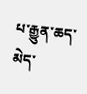པ་རྒྱུན་ཆད་མེད་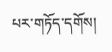པར་གཏོད་དགོས།